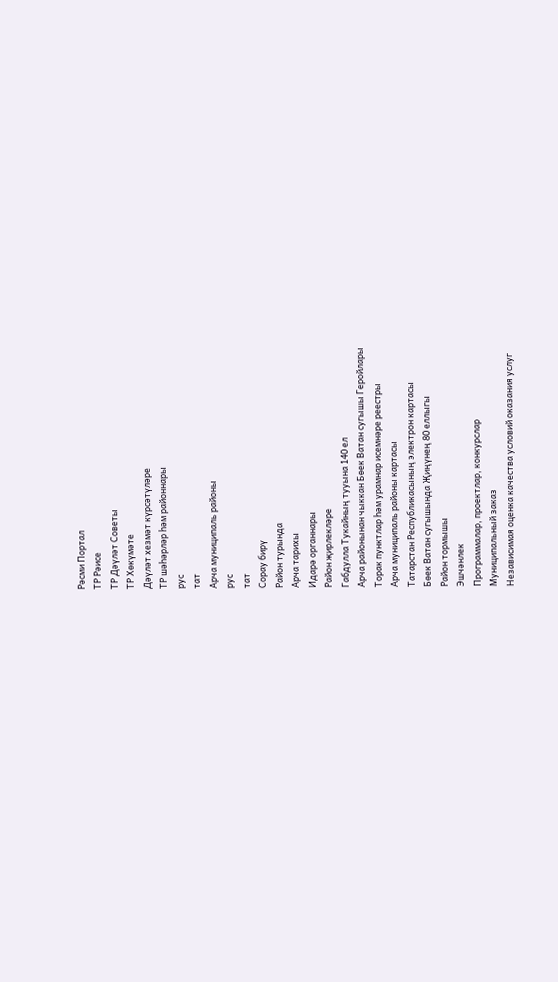Рәсми Портал
ТР Рәисе
ТР Дәүләт Советы
ТР Хөкүмәте
Дәүләт хезмәт күрсәтүләре
ТР шәһәрләр һәм районнары
рус
тат
Арча муниципаль районы
рус
тат
Сорау бирү
Район турында
Арча тарихы
Идарә органнары
Район җирлекләре
Габдулла Тукайның тууына 140 ел
Арча районынан чыккан Бөек Ватан сугышы Геройлары
Торак пунктлар һәм урамнар исемнәре реестры
Арча муниципаль районы картасы
Татарстан Республикасының электрон картасы
Бөек Ватан сугышында Җиңүнең 80 еллыгы
Район тормышы
Эшчәнлек
Программалар, проектлар, конкурслар
Муниципальный заказ
Независимая оценка качества условий оказания услуг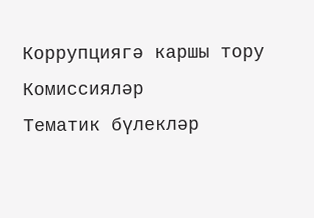Коррупциягә каршы тору
Комиссияләр
Тематик бүлекләр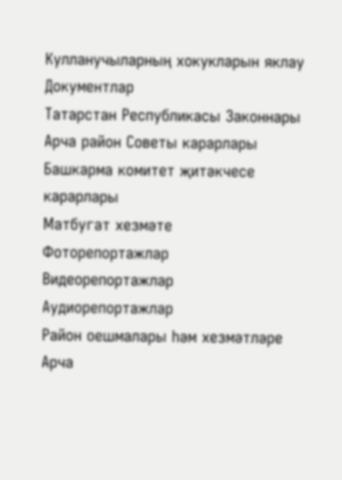Кулланучыларның хокукларын яклау
Документлар
Татарстан Республикасы Законнары
Арча район Советы карарлары
Башкарма комитет җитәкчесе карарлары
Матбугат хезмәте
Фоторепортажлар
Видеорепортажлар
Аудиорепортажлар
Район оешмалары һәм хезмәтләре
Арча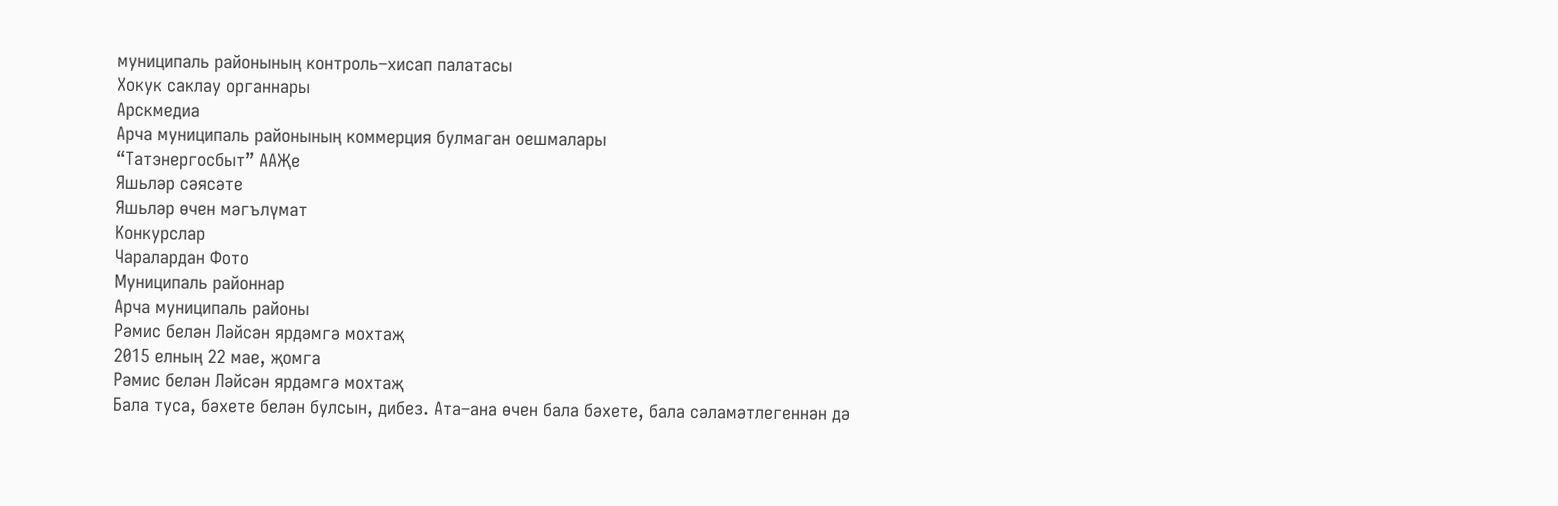муниципаль районының контроль–хисап палатасы
Хокук саклау органнары
Арскмедиа
Арча муниципаль районының коммерция булмаган оешмалары
“Татэнергосбыт” ААҖе
Яшьләр сәясәте
Яшьләр өчен мәгълүмат
Конкурслар
Чаралардан Фото
Муниципаль районнар
Арча муниципаль районы
Рәмис белән Ләйсән ярдәмгә мохтаҗ
2015 елның 22 мае, җомга
Рәмис белән Ләйсән ярдәмгә мохтаҗ
Бала туса, бәхете белән булсын, дибез. Ата–ана өчен бала бәхете, бала сәламәтлегеннән дә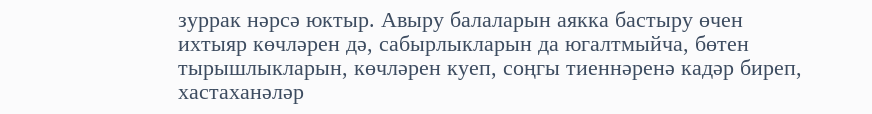зуррак нәрсә юктыр. Авыру балаларын аякка бастыру өчен ихтыяр көчләрен дә, сабырлыкларын да югалтмыйча, бөтен тырышлыкларын, көчләрен куеп, соңгы тиеннәренә кадәр биреп, хастаханәләр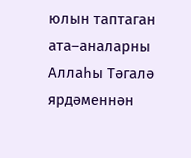юлын таптаган ата–аналарны Аллаһы Тәгалә ярдәменнән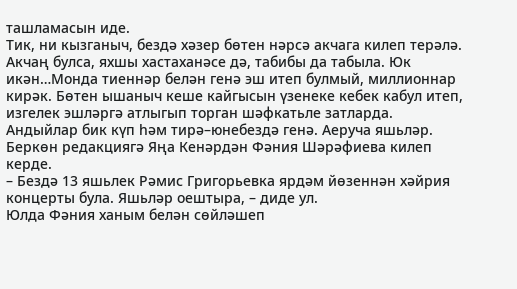ташламасын иде.
Тик, ни кызганыч, бездә хәзер бөтен нәрсә акчага килеп терәлә. Акчаң булса, яхшы хастаханәсе дә, табибы да табыла. Юк икән…Монда тиеннәр белән генә эш итеп булмый, миллионнар кирәк. Бөтен ышаныч кеше кайгысын үзенеке кебек кабул итеп, изгелек эшләргә атлыгып торган шәфкатьле затларда. Андыйлар бик күп һәм тирә–юнебездә генә. Аеруча яшьләр.
Беркөн редакциягә Яңа Кенәрдән Фәния Шәрәфиева килеп керде.
– Бездә 13 яшьлек Рәмис Григорьевка ярдәм йөзеннән хәйрия концерты була. Яшьләр оештыра, – диде ул.
Юлда Фәния ханым белән сөйләшеп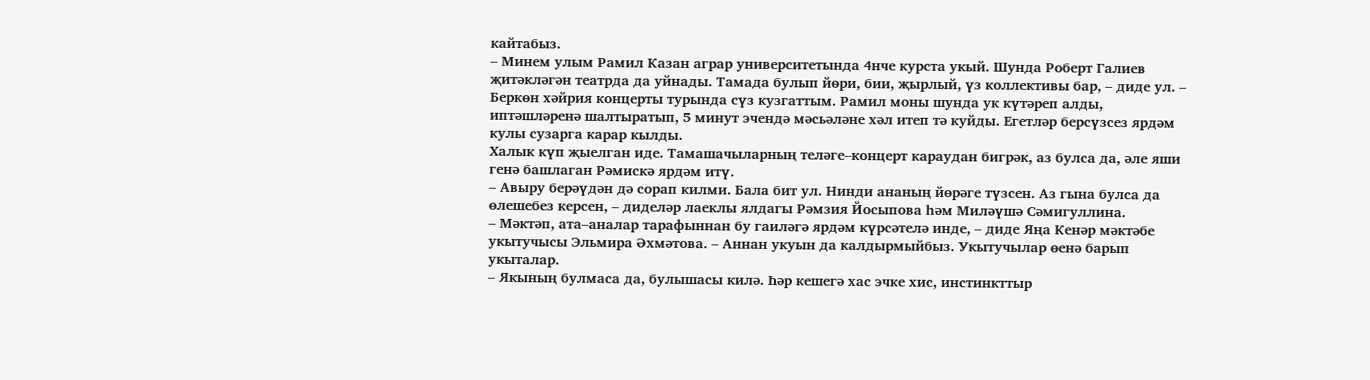кайтабыз.
– Минем улым Рамил Казан аграр университетында 4нче курста укый. Шунда Роберт Галиев җитәкләгән театрда да уйнады. Тамада булып йөри, бии, җырлый, үз коллективы бар, – диде ул. – Беркөн хәйрия концерты турында сүз кузгаттым. Рамил моны шунда ук күтәреп алды, иптәшләренә шалтыратып, 5 минут эчендә мәсьәләне хәл итеп тә куйды. Егетләр берсүзсез ярдәм кулы сузарга карар кылды.
Халык күп җыелган иде. Тамашачыларның теләге–концерт караудан бигрәк, аз булса да, әле яши генә башлаган Рәмискә ярдәм итү.
– Авыру берәүдән дә сорап килми. Бала бит ул. Нинди ананың йөрәге түзсен. Аз гына булса да өлешебез керсен, – диделәр лаеклы ялдагы Рәмзия Йосыпова һәм Миләүшә Сәмигуллина.
– Мәктәп, ата–аналар тарафыннан бу гаиләгә ярдәм күрсәтелә инде, – диде Яңа Кенәр мәктәбе укытучысы Эльмира Әхмәтова. – Аннан укуын да калдырмыйбыз. Укытучылар өенә барып укыталар.
– Якының булмаса да, булышасы килә. Һәр кешегә хас эчке хис, инстинкттыр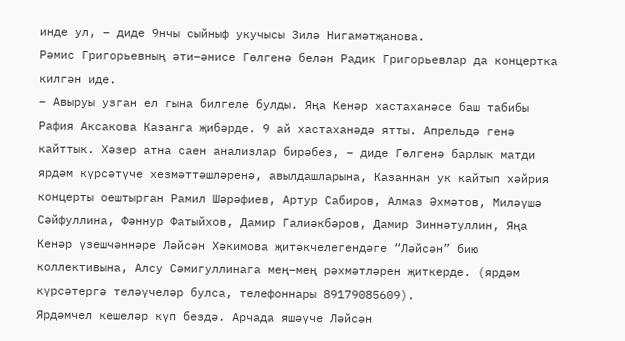инде ул, – диде 9нчы сыйныф укучысы Зилә Нигамәтҗанова.
Рәмис Григорьевның әти–әнисе Гөлгенә белән Радик Григорьевлар да концертка килгән иде.
– Авыруы узган ел гына билгеле булды. Яңа Кенәр хастаханәсе баш табибы Рафия Аксакова Казанга җибәрде. 9 ай хастаханәдә ятты. Апрельдә генә кайттык. Хәзер атна саен анализлар бирәбез, – диде Гөлгенә барлык матди ярдәм күрсәтүче хезмәттәшләренә, авылдашларына, Казаннан ук кайтып хәйрия концерты оештырган Рамил Шәрәфиев, Артур Сабиров, Алмаз Әхмәтов, Миләүшә Сәйфуллина, Фәннур Фатыйхов, Дамир Галиәкбәров, Дамир Зиннәтуллин, Яңа Кенәр үзешчәннәре Ләйсән Хәкимова җитәкчелегендәге “Ләйсән” бию коллективына, Алсу Сәмигуллинага мең–мең рәхмәтләрен җиткерде. (ярдәм күрсәтергә теләүчеләр булса, телефоннары 89179085609).
Ярдәмчел кешеләр күп бездә. Арчада яшәүче Ләйсән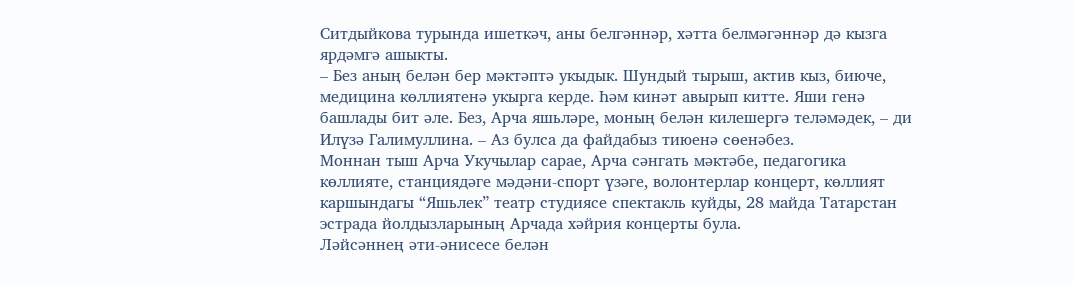Ситдыйкова турында ишеткәч, аны белгәннәр, хәтта белмәгәннәр дә кызга ярдәмгә ашыкты.
– Без аның белән бер мәктәптә укыдык. Шундый тырыш, актив кыз, биюче, медицина көллиятенә укырга керде. Һәм кинәт авырып китте. Яши генә башлады бит әле. Без, Арча яшьләре, моның белән килешергә теләмәдек, – ди Илүзә Галимуллина. – Аз булса да файдабыз тиюенә сөенәбез.
Моннан тыш Арча Укучылар сарае, Арча сәнгать мәктәбе, педагогика көллияте, станциядәге мәдәни-спорт үзәге, волонтерлар концерт, көллият каршындагы “Яшьлек” театр студиясе спектакль куйды, 28 майда Татарстан эстрада йолдызларының Арчада хәйрия концерты була.
Ләйсәннең әти-әнисесе белән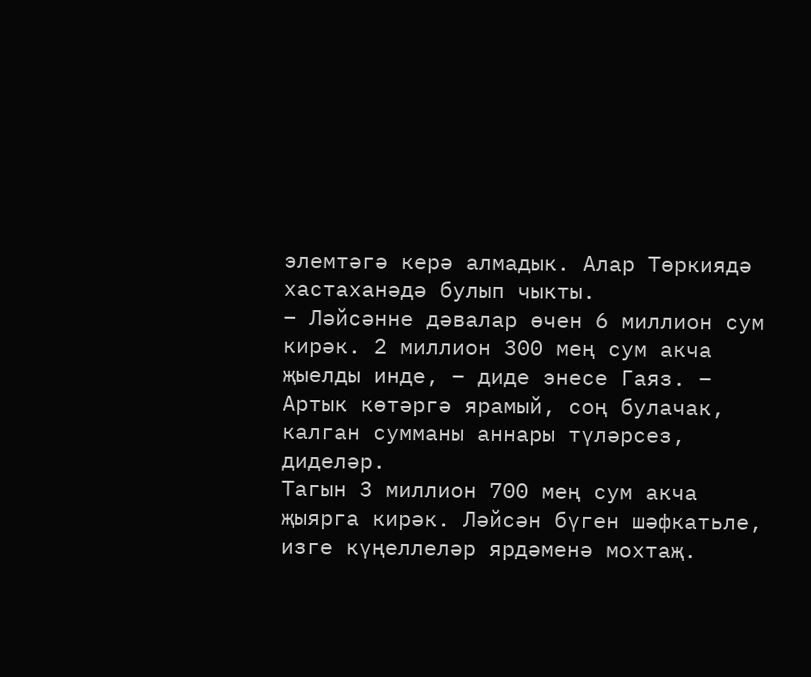элемтәгә керә алмадык. Алар Төркиядә хастаханәдә булып чыкты.
– Ләйсәнне дәвалар өчен 6 миллион сум кирәк. 2 миллион 300 мең сум акча җыелды инде, – диде энесе Гаяз. – Артык көтәргә ярамый, соң булачак, калган сумманы аннары түләрсез, диделәр.
Тагын 3 миллион 700 мең сум акча җыярга кирәк. Ләйсән бүген шәфкатьле, изге күңеллеләр ярдәменә мохтаҗ.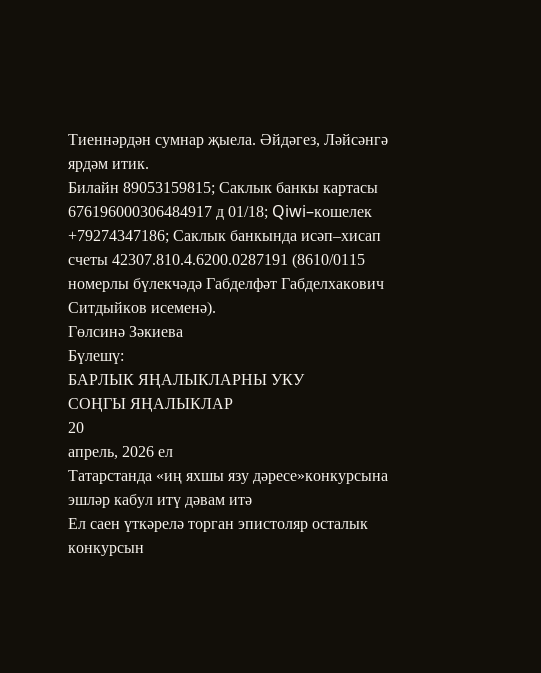Тиеннәрдән сумнар җыела. Әйдәгез, Ләйсәнгә ярдәм итик.
Билайн 89053159815; Саклык банкы картасы 676196000306484917 д 01/18; Qiwi–кошелек +79274347186; Саклык банкында исәп–хисап счеты 42307.810.4.6200.0287191 (8610/0115 номерлы бүлекчәдә Габделфәт Габделхакович Ситдыйков исеменә).
Гөлсинә Зәкиева
Бүлешү:
БАРЛЫК ЯҢАЛЫКЛАРНЫ УКУ
СОҢГЫ ЯҢАЛЫКЛАР
20
апрель, 2026 ел
Татарстанда «иң яхшы язу дәресе»конкурсына эшләр кабул итү дәвам итә
Ел саен үткәрелә торган эпистоляр осталык конкурсын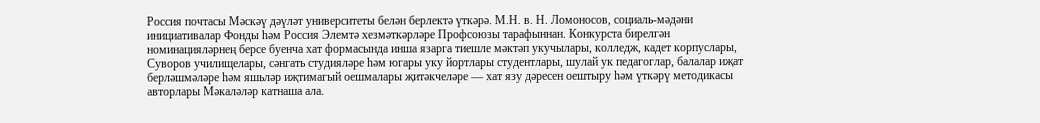Россия почтасы Мәскәү дәүләт университеты белән берлектә үткәрә. М.Н. в. Н. Ломоносов, социаль-мәдәни инициативалар Фонды һәм Россия Элемтә хезмәткәрләре Профсоюзы тарафыннан. Конкурста бирелгән номинацияләрнең берсе буенча хат формасында инша язарга тиешле мәктәп укучылары, колледж, кадет корпуслары, Суворов училищелары, сәнгать студияләре һәм югары уку йортлары студентлары, шулай ук педагоглар, балалар иҗат берләшмәләре һәм яшьләр иҗтимагый оешмалары җитәкчеләре ― хат язу дәресен оештыру һәм үткәрү методикасы авторлары Мәкаләләр катнаша ала.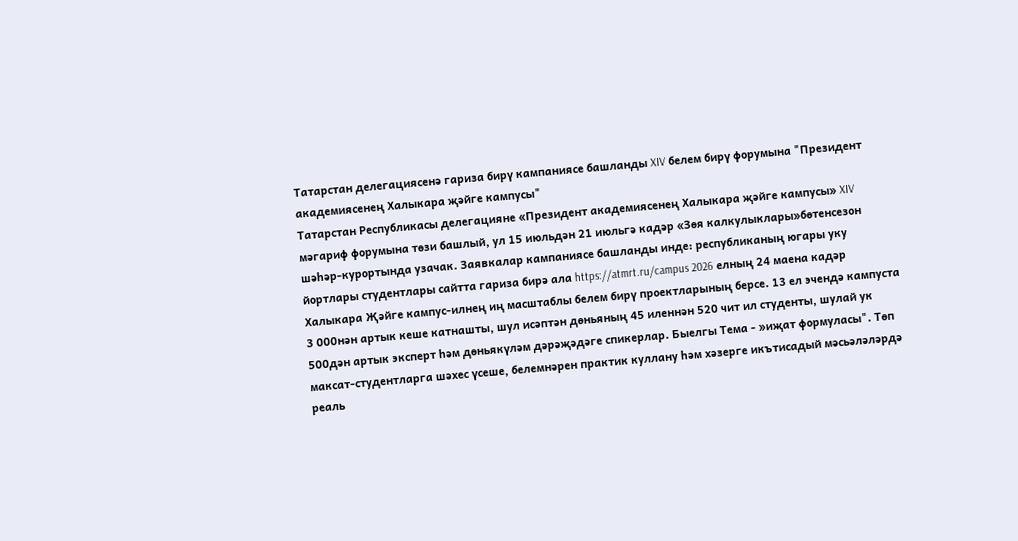Татарстан делегациясенә гариза бирү кампаниясе башланды XIV белем бирү форумына "Президент академиясенең Халыкара җәйге кампусы"
Татарстан Республикасы делегацияне «Президент академиясенең Халыкара җәйге кампусы» XIV мәгариф форумына төзи башлый, ул 15 июльдән 21 июльгә кадәр «Зөя калкулыклары»бөтенсезон шәһәр-курортында узачак. Заявкалар кампаниясе башланды инде: республиканың югары уку йортлары студентлары сайтта гариза бирә ала https://atmrt.ru/campus 2026 елның 24 маена кадәр Халыкара Җәйге кампус-илнең иң масштаблы белем бирү проектларының берсе. 13 ел эчендә кампуста 3 000нән артык кеше катнашты, шул исәптән дөньяның 45 иленнән 520 чит ил студенты, шулай ук 500дән артык эксперт һәм дөньякүләм дәрәҗәдәге спикерлар. Быелгы Тема - »иҗат формуласы". Төп максат-студентларга шәхес үсеше, белемнәрен практик куллану һәм хәзерге икътисадый мәсьәләләрдә реаль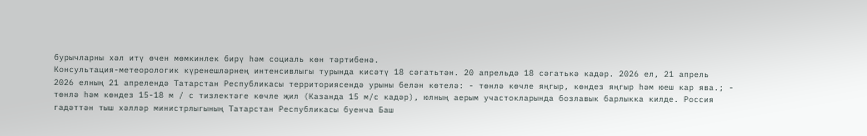бурычларны хәл итү өчен мөмкинлек бирү һәм социаль көн тәртибенә.
Консультация-метеорологик күренешләрнең интенсивлыгы турында кисәтү 18 сәгатьтән. 20 апрельдә 18 сәгатькә кадәр. 2026 ел, 21 апрель
2026 елның 21 апрелендә Татарстан Республикасы территориясендә урыны белән көтелә: - төнлә көчле яңгыр, көндез яңгыр һәм юеш кар ява.; - төнлә һәм көндез 15-18 м / с тизлектәге көчле җил (Казанда 15 м/с кадәр), юлның аерым участокларында бозлавык барлыкка килде. Россия гадәттән тыш хәлләр министрлыгының Татарстан Республикасы буенча Баш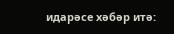идарәсе хәбәр итә: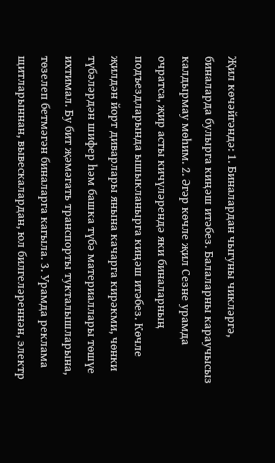Җил көчәйгәндә: 1. Биналардан чыгуны чикләргә, биналарда булырга киңәш итәбез. Балаларны караучысыз калдырмау мөһим. 2. Әгәр көчле җил Сезне урамда очратса, җир асты кичүләрендә яки биналарның подъездларында ышыкланырга киңәш итәбез. Көчле җилдән йорт диварлары янына качарга кирәкми, чөнки түбәләрдән шифер һәм башка түбә материаллары төшүе ихтимал. Бу бит җәмәгать транспорты тукталышларына, төзелеп бетмәгән биналарга кагыла. 3. Урамда реклама щитларыннан, вывескалардан, юл билгеләреннән, электр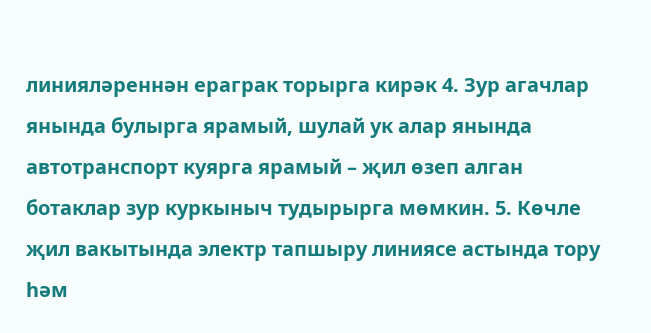линияләреннән ераграк торырга кирәк 4. Зур агачлар янында булырга ярамый, шулай ук алар янында автотранспорт куярга ярамый – җил өзеп алган ботаклар зур куркыныч тудырырга мөмкин. 5. Көчле җил вакытында электр тапшыру линиясе астында тору һәм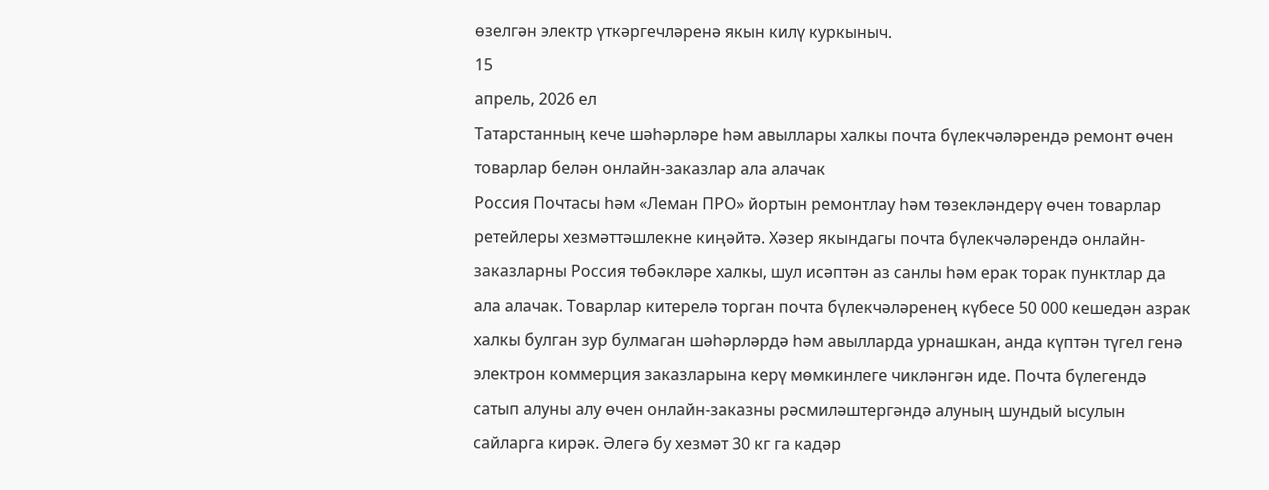өзелгән электр үткәргечләренә якын килү куркыныч.
15
апрель, 2026 ел
Татарстанның кече шәһәрләре һәм авыллары халкы почта бүлекчәләрендә ремонт өчен товарлар белән онлайн-заказлар ала алачак
Россия Почтасы һәм «Леман ПРО» йортын ремонтлау һәм төзекләндерү өчен товарлар ретейлеры хезмәттәшлекне киңәйтә. Хәзер якындагы почта бүлекчәләрендә онлайн-заказларны Россия төбәкләре халкы, шул исәптән аз санлы һәм ерак торак пунктлар да ала алачак. Товарлар китерелә торган почта бүлекчәләренең күбесе 50 000 кешедән азрак халкы булган зур булмаган шәһәрләрдә һәм авылларда урнашкан, анда күптән түгел генә электрон коммерция заказларына керү мөмкинлеге чикләнгән иде. Почта бүлегендә сатып алуны алу өчен онлайн-заказны рәсмиләштергәндә алуның шундый ысулын сайларга кирәк. Әлегә бу хезмәт 30 кг га кадәр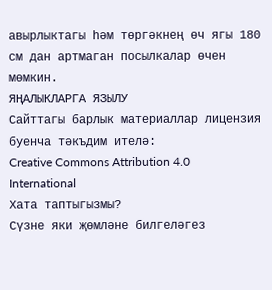авырлыктагы һәм төргәкнең өч ягы 180 см дан артмаган посылкалар өчен мөмкин.
ЯҢАЛЫКЛАРГА ЯЗЫЛУ
Сайттагы барлык материаллар лицензия буенча тәкъдим ителә:
Creative Commons Attribution 4.0 International
Хата таптыгызмы?
Сүзне яки җөмләне билгеләгез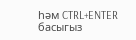һәм CTRL+ENTER басыгыз